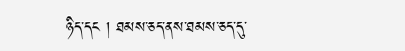ཉིད་དང ། ཐམས་ཅད་ནས་ཐམས་ཅད་དུ་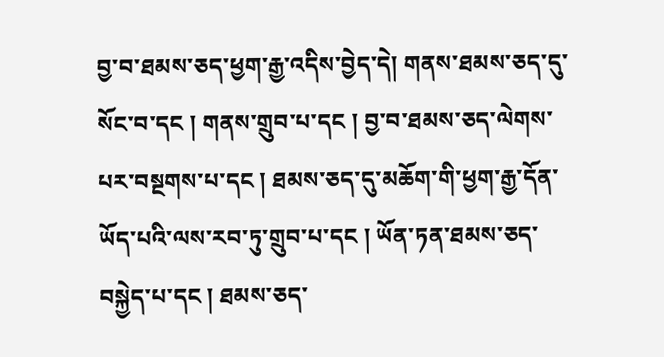བྱ་བ་ཐམས་ཅད་ཕྱག་རྒྱ་འདིས་བྱེད་དེ། གནས་ཐམས་ཅད་དུ་སོང་བ་དང ། གནས་གྲུབ་པ་དང ། བྱ་བ་ཐམས་ཅད་ལེགས་པར་བསྔགས་པ་དང ། ཐམས་ཅད་དུ་མཆོག་གི་ཕྱག་རྒྱ་དོན་ཡོད་པའི་ལས་རབ་ཏུ་གྲུབ་པ་དང ། ཡོན་ཏན་ཐམས་ཅད་བསྐྱེད་པ་དང ། ཐམས་ཅད་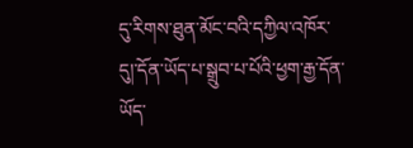དུ་རིགས་ཐུན་མོང་བའི་དཀྱིལ་འཁོར་དུ།་དོན་ཡོད་པ་སྒྲུབ་པ་པོའི་ཕྱག་རྒྱ་དོན་ཡོད་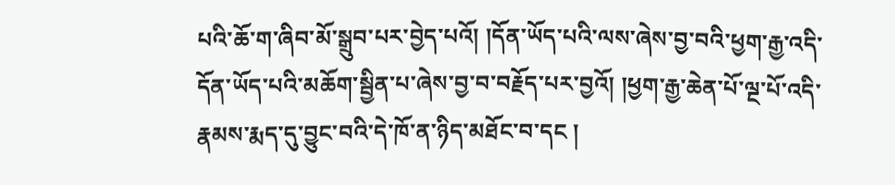པའི་ཆོ་ག་ཞིབ་མོ་སྒྲུབ་པར་བྱེད་པའོ། །དོན་ཡོད་པའི་ལས་ཞེས་བྱ་བའི་ཕྱག་རྒྱ་འདི་དོན་ཡོད་པའི་མཆོག་སྦྱིན་པ་ཞེས་བྱ་བ་བརྗོད་པར་བྱའོ། །ཕྱག་རྒྱ་ཆེན་པོ་ལྔ་པོ་འདི་རྣམས་རྨད་དུ་བྱུང་བའི་དེ་ཁོ་ན་ཉིད་མཐོང་བ་དང །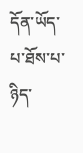དོན་ཡོད་པ་ཐོས་པ་ཉིད་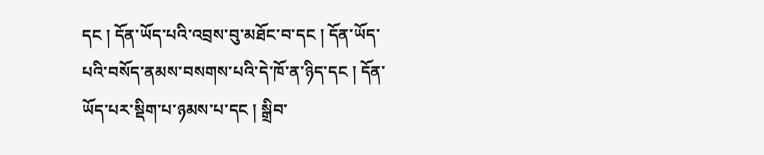དང ། དོན་ཡོད་པའི་འབྲས་བུ་མཐོང་བ་དང ། དོན་ཡོད་པའི་བསོད་ནམས་བསགས་པའི་དེ་ཁོ་ན་ཉིད་དང ། དོན་ཡོད་པར་སྡིག་པ་ཉམས་པ་དང ། སྒྲིབ་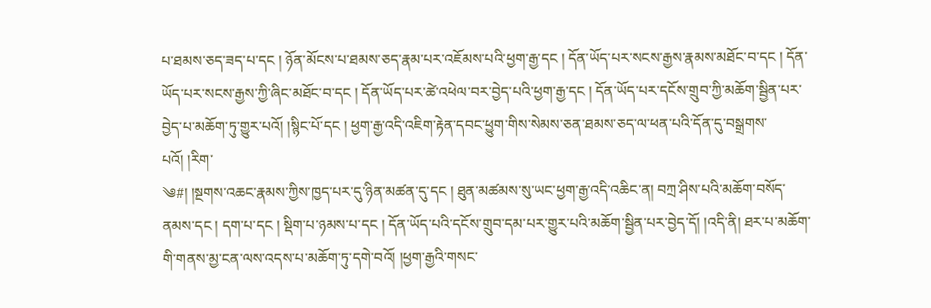པ་ཐམས་ཅད་ཟད་པ་དང ། ཉོན་མོངས་པ་ཐམས་ཅད་རྣམ་པར་འཇོམས་པའི་ཕྱག་རྒྱ་དང ། དོན་ཡོད་པར་སངས་རྒྱས་རྣམས་མཐོང་བ་དང ། དོན་ཡོད་པར་སངས་རྒྱས་ཀྱི་ཞིང་མཐོང་བ་དང ། དོན་ཡོད་པར་ཚེ་འཕེལ་བར་བྱེད་པའི་ཕྱག་རྒྱ་དང ། དོན་ཡོད་པར་དངོས་གྲུབ་ཀྱི་མཆོག་སྦྱིན་པར་བྱེད་པ་མཆོག་ཏུ་གྱུར་པའོ། །སྙིང་པོ་དང ། ཕྱག་རྒྱ་འདི་འཇིག་རྟེན་དབང་ཕྱུག་གིས་སེམས་ཅན་ཐམས་ཅད་ལ་ཕན་པའི་དོན་དུ་བསྒྲགས་པའོ། །རིག་
༄#། །སྔགས་འཆང་རྣམས་ཀྱིས་ཁྱད་པར་དུ་ཉིན་མཚན་དུ་དང ། ཐུན་མཚམས་སུ་ཡང་ཕྱག་རྒྱ་འདི་འཆིང་ན། བཀྲ་ཤིས་པའི་མཆོག་བསོད་ནམས་དང ། དག་པ་དང ། སྡིག་པ་ཉམས་པ་དང ། དོན་ཡོད་པའི་དངོས་གྲུབ་དམ་པར་གྱུར་པའི་མཆོག་སྦྱིན་པར་བྱེད་དོ། །འདི་ནི། ཐར་པ་མཆོག་གི་གནས་མྱ་ངན་ལས་འདས་པ་མཆོག་ཏུ་དགེ་བའོ། །ཕྱག་རྒྱའི་གསང་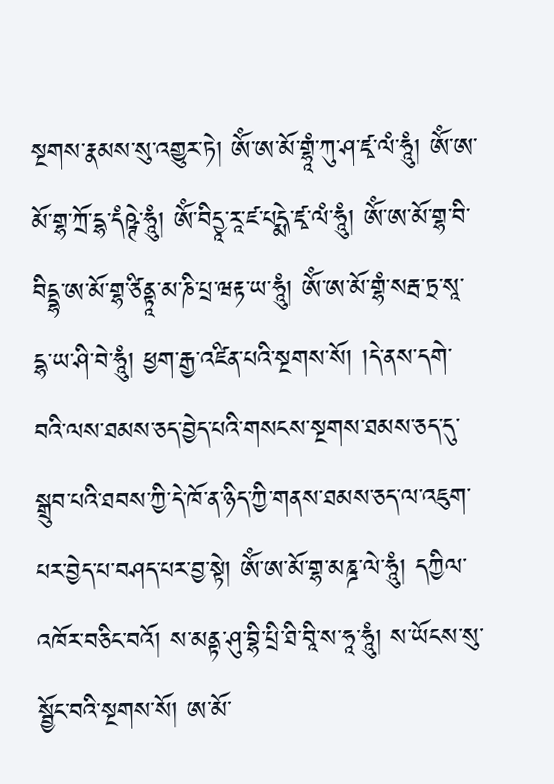སྔགས་རྣམས་སུ་འགྱུར་ཏེ། ཨོཾ་ཨ་མོ་གྷཱཾ་ཀུ་ཤ་ཛྭ་ལཾ་ཧཱུཾ། ཨོཾ་ཨ་མོ་གྷ་ཀྲོ་དྷ་དཾཥྚེ་ཧཱུཾ། ཨོཾ་བིདྱཱ་རཱ་ཛ་པདྨེ་ཛྭ་ལཾ་ཧཱུཾ། ཨོཾ་ཨ་མོ་གྷ་བི་བིདྡྷ་ཨ་མོ་གྷ་ཙིནྟཱ་མ་ཎི་པྲ་ཝརྟ་ཡ་ཧཱུཾ། ཨོཾ་ཨ་མོ་གྷཾ་སརྦ་ཏྲ་སཱ་དྷ་ཡ་ཤི་བེ་ཧཱུཾ། ཕྱག་རྒྱ་འཛིན་པའི་སྔགས་སོ། །དེ་ནས་དགེ་བའི་ལས་ཐམས་ཅད་བྱེད་པའི་གསངས་སྔགས་ཐམས་ཅད་དུ་སྒྲུབ་པའི་ཐབས་ཀྱི་དེ་ཁོ་ན་ཉིད་ཀྱི་གནས་ཐམས་ཅད་ལ་འཇུག་པར་བྱེད་པ་བཤད་པར་བྱ་སྟེ། ཨོཾ་ཨ་མོ་གྷ་མཎྜ་ལེ་ཧཱུཾ། དཀྱིལ་འཁོར་བཅིང་བའོ། ས་མནྟ་ཤུ་བྷི་པྲི་ཐི་བཱི་ས་ཧཱ་ཧཱུཾ། ས་ཡོངས་སུ་སྦྱོང་བའི་སྔགས་སོ། ཨ་མོ་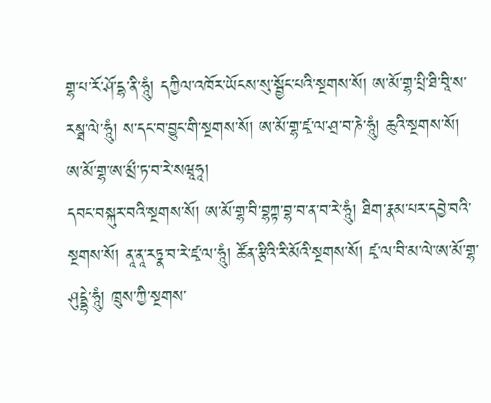གྷ་པ་རོ་ཤོ་དྷ་ནི་ཧཱུཾ། དཀྱིལ་འཁོར་ཡོངས་སུ་སྦྱོང་པའི་སྔགས་སོ། ཨ་མོ་གྷ་པྲི་ཐི་བཱི་ས་རསྠ་ལེ་ཧཱུཾ། ས་དང་བ་བྱུང་གི་སྔགས་སོ། ཨ་མོ་གྷ་ཛྭ་ལ་ཤྲ་བ་ཎེ་ཧཱུཾ། ཆུའི་སྔགས་སོ། ཨ་མོ་གྷ་ཨ་མྲྀ་ཏ་བ་རེ་སཝཱཧཱ།
དབང་བསྐུར་བའི་སྔགས་སོ། ཨ་མོ་གྷ་བི་བྷཀྟ་བྷ་བ་ན་བ་རེ་ཧཱུཾ། ཐིག་རྣམ་པར་དབྱེ་བའི་སྔགས་སོ། ནཱ་ནཱ་རཏྣ་བ་རེ་ཛྭ་ལ་ཧཱུཾ། ཚོན་རྩིའི་རི་མོའི་སྔགས་སོ། ཛྭ་ལ་བི་མ་ལེ་ཨ་མོ་གྷ་ཤུདྡྷེ་ཧཱུཾ། ཁྲུས་ཀྱི་སྔགས་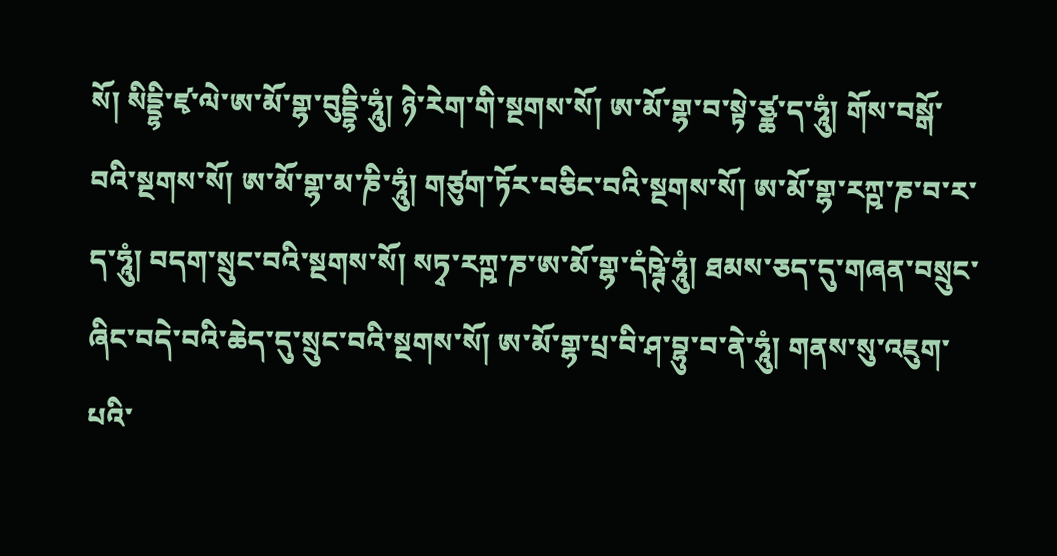སོ། སིདྡྷི་ཛྭ་ལེ་ཨ་མོ་གྷ་བུདྡྷི་ཧཱུཾ། ཉེ་རེག་གི་སྔགས་སོ། ཨ་མོ་གྷ་བ་སྟེ་ཙྪ་ད་ཧཱུཾ། གོས་བསྒོ་བའི་སྔགས་སོ། ཨ་མོ་གྷ་མ་ཎི་ཧཱུཾ། གཙུག་ཏོར་བཅིང་བའི་སྔགས་སོ། ཨ་མོ་གྷ་རཀྵ་ཎ་བ་ར་ད་ཧཱུཾ། བདག་སྲུང་བའི་སྔགས་སོ། སཏྭ་རཀྵ་ཎ་ཨ་མོ་གྷ་དཾཥྚེ་ཧཱུཾ། ཐམས་ཅད་དུ་གཞན་བསྲུང་ཞིང་བདེ་བའི་ཆེད་དུ་སྲུང་བའི་སྔགས་སོ། ཨ་མོ་གྷ་པྲ་བི་ཤ་བྷུ་བ་ནེ་ཧཱུཾ། གནས་སུ་འཇུག་པའི་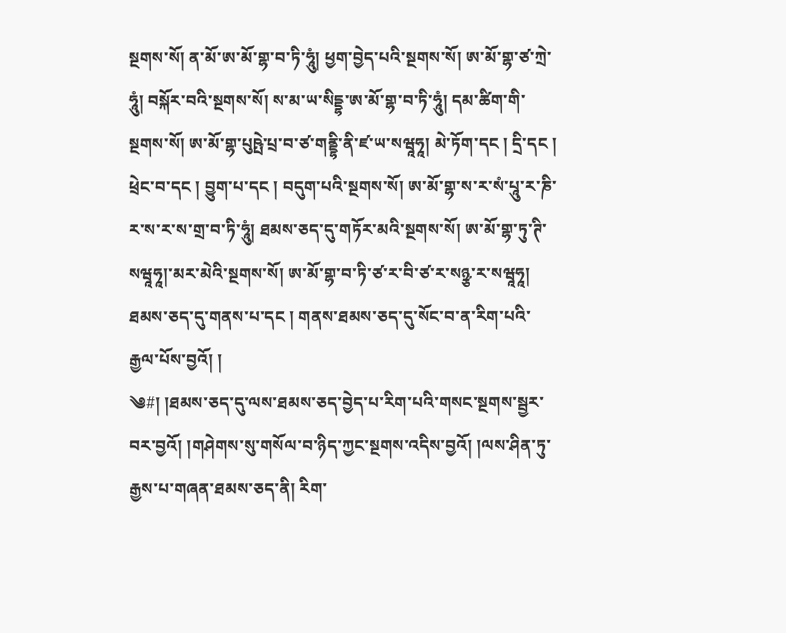སྔགས་སོ། ན་མོ་ཨ་མོ་གྷ་བ་ཏི་ཧཱུཾ། ཕྱག་བྱེད་པའི་སྔགས་སོ། ཨ་མོ་གྷ་ཙ་ཀྲེ་ཧཱུཾ། བསྐོར་བའི་སྔགས་སོ། ས་མ་ཡ་སིདྡྷ་ཨ་མོ་གྷ་བ་ཏི་ཧཱུཾ། དམ་ཚིག་གི་སྔགས་སོ། ཨ་མོ་གྷ་པུཥྤེ་པྲ་བ་ཙ་གནྡྷི་ནི་ཛ་ཡ་སཝཱཧཱ། མེ་ཏོག་དང ། དྲི་དང ། ཕྲེང་བ་དང ། བྱུག་པ་དང ། བདུག་པའི་སྔགས་སོ། ཨ་མོ་གྷ་ས་ར་སཾ་པཱུ་ར་ཎི་ར་ས་ར་ས་གྲ་བ་ཏི་ཧཱུཾ། ཐམས་ཅད་དུ་གཏོར་མའི་སྔགས་སོ། ཨ་མོ་གྷ་ཏུ་ཊི་སཝཱཧཱ།་མར་མེའི་སྔགས་སོ། ཨ་མོ་གྷ་བ་ཏི་ཙ་ར་བི་ཙ་ར་སཉྩ་ར་སཝཱཧཱ། ཐམས་ཅད་དུ་གནས་པ་དང ། གནས་ཐམས་ཅད་དུ་སོང་བ་ན་རིག་པའི་རྒྱལ་པོས་བྱའོ། །
༄#། །ཐམས་ཅད་དུ་ལས་ཐམས་ཅད་བྱེད་པ་རིག་པའི་གསང་སྔགས་སྦྱར་བར་བྱའོ། །གཤེགས་སུ་གསོལ་བ་ཉིད་ཀྱང་སྔགས་འདིས་བྱའོ། །ལས་ཤིན་ཏུ་རྒྱས་པ་གཞན་ཐམས་ཅད་ནི། རིག་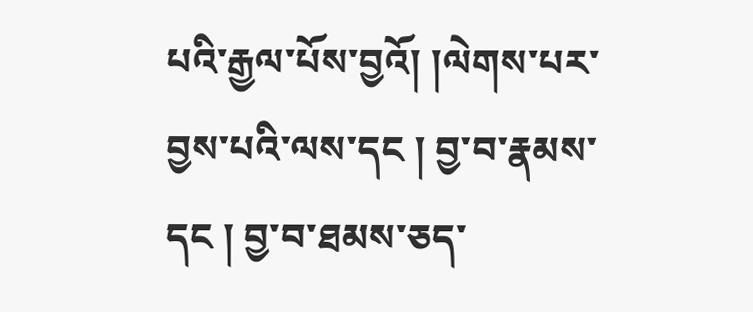པའི་རྒྱལ་པོས་བྱའོ། །ལེགས་པར་བྱས་པའི་ལས་དང ། བྱ་བ་རྣམས་དང ། བྱ་བ་ཐམས་ཅད་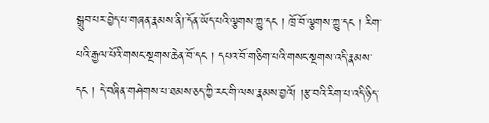སྒྲུབ་པར་བྱེད་པ་གཞན་རྣམས་ནི།་དོན་ཡོད་པའི་ལྕགས་ཀྱུ་དང ། ཁྲོ་བོ་ལྕགས་ཀྱུ་དང ། རིག་པའི་རྒྱལ་པོའི་གསང་སྔགས་ཆེན་བོ་དང ། དཔའ་བོ་གཅིག་པའི་གསང་སྔགས་འདི་རྣམས་དང ། དེ་བཞིན་གཤེགས་པ་ཐམས་ཅད་ཀྱི་རང་གི་ལས་རྣམས་བྱའོ། །རྩ་བའི་རིག་པ་འདི་ཉིད་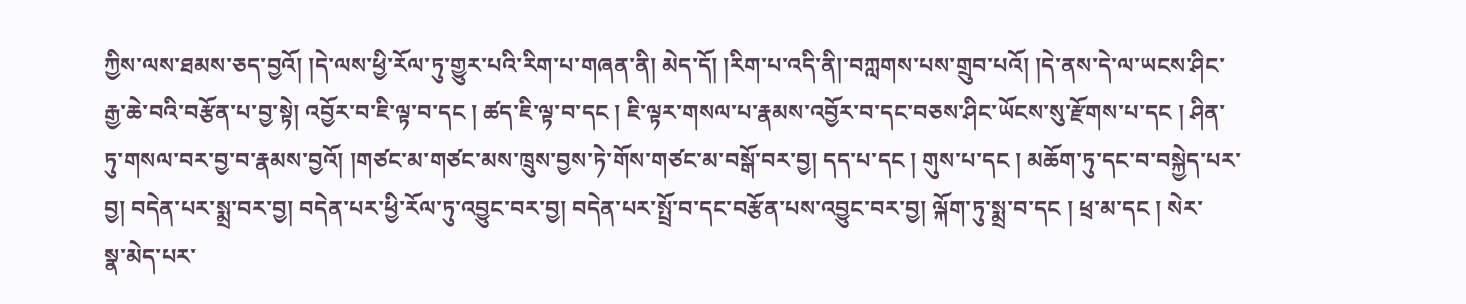ཀྱིས་ལས་ཐམས་ཅད་བྱའོ། །དེ་ལས་ཕྱི་རོལ་ཏུ་གྱུར་པའི་རིག་པ་གཞན་ནི། མེད་དོ། །རིག་པ་འདི་ནི།་བཀླགས་པས་གྲུབ་པའོ། །དེ་ནས་དེ་ལ་ཡངས་ཤིང་རྒྱ་ཆེ་བའི་བརྩོན་པ་བྱ་སྟེ། འབྱོར་བ་ཇི་ལྟ་བ་དང ། ཚད་ཇི་ལྟ་བ་དང ། ཇི་ལྟར་གསལ་པ་རྣམས་འབྱོར་བ་དང་བཅས་ཤིང་ཡོངས་སུ་རྫོགས་པ་དང ། ཤིན་ཏུ་གསལ་བར་བྱ་བ་རྣམས་བྱའོ། །གཙང་མ་གཙང་མས་ཁྲུས་བྱས་ཏེ་གོས་གཙང་མ་བསྒོ་བར་བྱ། དད་པ་དང ། གུས་པ་དང ། མཆོག་ཏུ་དང་བ་བསྐྱེད་པར་བྱ། བདེན་པར་སྨྲ་བར་བྱ། བདེན་པར་ཕྱི་རོལ་ཏུ་འབྱུང་བར་བྱ། བདེན་པར་སྤྲོ་བ་དང་བརྩོན་པས་འབྱུང་བར་བྱ། ལྐོག་ཏུ་སྨྲ་བ་དང ། ཕྲ་མ་དང ། སེར་
སྣ་མེད་པར་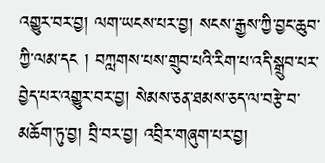འགྱུར་བར་བྱ། ལག་ཡངས་པར་བྱ། སངས་རྒྱས་ཀྱི་བྱང་ཆུབ་ཀྱི་ལམ་དང ། བཀླགས་པས་གྲུབ་པའི་རིག་པ་འདི་སྒྲུབ་པར་བྱེད་པར་འགྱུར་བར་བྱ། སེམས་ཅན་ཐམས་ཅད་ལ་བརྩེ་བ་མཆོག་ཏུ་བྱ། བྲི་བར་བྱ། འབྲིར་གཞུག་པར་བྱ།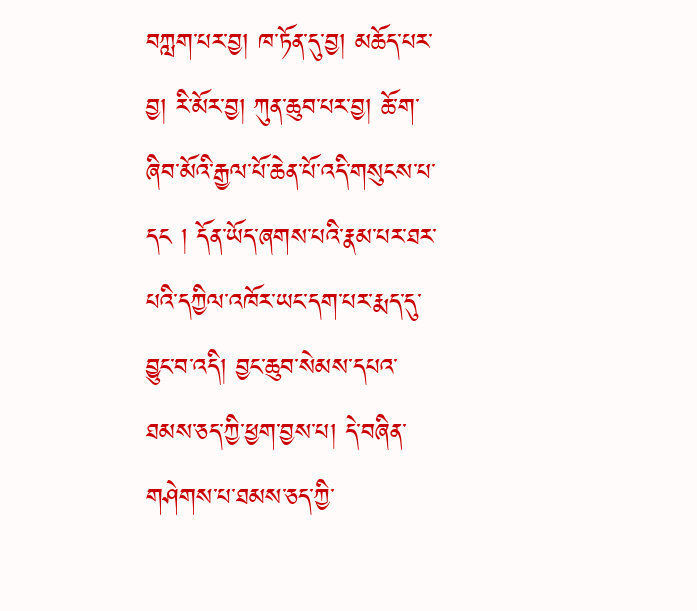བཀླག་པར་བྱ། ཁ་ཏོན་དུ་བྱ། མཆོད་པར་བྱ། རི་མོར་བྱ། ཀུན་ཆུབ་པར་བྱ། ཆོ་ག་ཞིབ་མོའི་རྒྱལ་པོ་ཆེན་པོ་འདི་གསུངས་པ་དང ། དོན་ཡོད་ཞགས་པའི་རྣམ་པར་ཐར་པའི་དཀྱིལ་འཁོར་ཡང་དག་པར་རྨད་དུ་བྱུང་བ་འདི། བྱང་ཆུབ་སེམས་དཔའ་ཐམས་ཅད་ཀྱི་ཕྱག་བྱས་པ། དེ་བཞིན་གཤེགས་པ་ཐམས་ཅད་ཀྱི་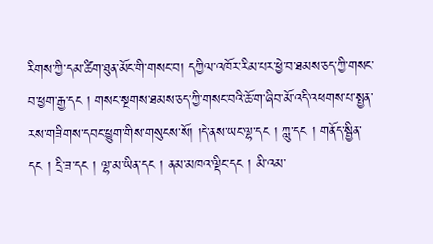རིགས་ཀྱི་དམ་ཚིག་ཐུན་མོང་གི་གསང་བ། དཀྱིལ་འཁོར་རིམ་པར་ཕྱེ་བ་ཐམས་ཅད་ཀྱི་གསང་བ་ཕྱག་རྒྱ་དང ། གསང་སྔགས་ཐམས་ཅད་ཀྱི་གསང་བའི་ཆོ་ག་ཞིབ་མོ་འདི་འཕགས་པ་སྤྱན་རས་གཟིགས་དབང་ཕྱུག་གིས་གསུངས་སོ། །དེ་ནས་ཡང་ལྷ་དང ། ཀླུ་དང ། གནོད་སྦྱིན་དང ། དྲི་ཟ་དང ། ལྷ་མ་ཡིན་དང ། ནམ་མཁའ་ལྡིང་དང ། མི་འམ་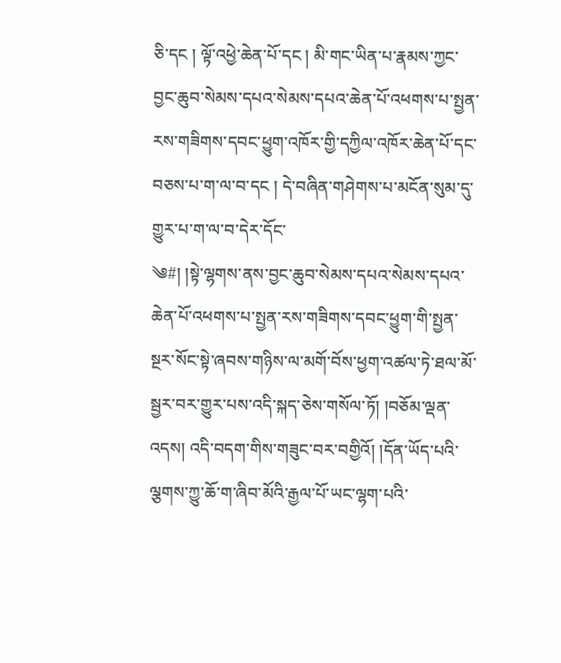ཅི་དང ། ལྟོ་འཕྱེ་ཆེན་པོ་དང ། མི་གང་ཡིན་པ་རྣམས་ཀྱང་བྱང་ཆུབ་སེམས་དཔའ་སེམས་དཔའ་ཆེན་པོ་འཕགས་པ་སྤྱན་རས་གཟིགས་དབང་ཕྱུག་འཁོར་གྱི་དཀྱིལ་འཁོར་ཆེན་པོ་དང་བཅས་པ་ག་ལ་བ་དང ། དེ་བཞིན་གཤེགས་པ་མངོན་སུམ་དུ་གྱུར་པ་ག་ལ་བ་དེར་དོང་
༄#། །སྟེ་ལྷགས་ནས་བྱང་ཆུབ་སེམས་དཔའ་སེམས་དཔའ་ཆེན་པོ་འཕགས་པ་སྤྱན་རས་གཟིགས་དབང་ཕྱུག་གི་སྤྱན་སྔར་སོང་སྟེ་ཞབས་གཉིས་ལ་མགོ་བོས་ཕྱག་འཚལ་ཏེ་ཐལ་མོ་སྦྱར་བར་གྱུར་པས་འདི་སྐད་ཅེས་གསོལ་ཏོ། །བཅོམ་ལྡན་འདས། འདི་བདག་གིས་གཟུང་བར་བགྱིའོ། །དོན་ཡོད་པའི་ལྕགས་ཀྱུ་ཆོ་ག་ཞིབ་མོའི་རྒྱལ་པོ་ཡང་ལྷག་པའི་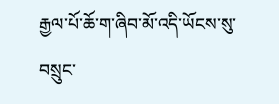རྒྱལ་པོ་ཆོ་ག་ཞིབ་མོ་འདི་ཡོངས་སུ་བསྲུང་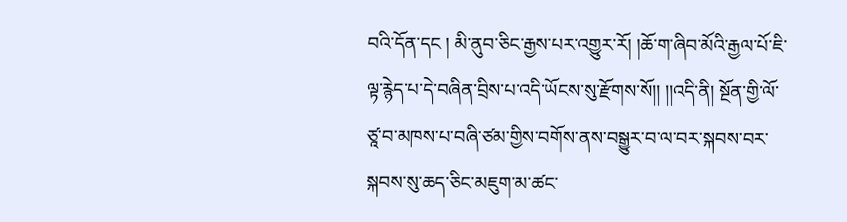བའི་དོན་དང ། མི་ནུབ་ཅིང་རྒྱས་པར་འགྱུར་རོ། །ཆོ་ག་ཞིབ་མོའི་རྒྱལ་པོ་ཇི་ལྟ་རྙེད་པ་དེ་བཞིན་བྲིས་པ་འདི་ཡོངས་སུ་རྫོགས་སོ།། །།འདི་ནི། སྔོན་གྱི་ལོ་ཙཱ་བ་མཁས་པ་བཞི་ཙམ་གྱིས་བགོས་ནས་བསྒྱུར་བ་ལ་བར་སྐབས་བར་སྐབས་སུ་ཆད་ཅིང་མཇུག་མ་ཚང་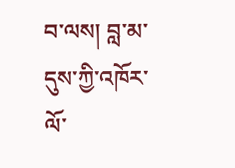བ་ལས། བླ་མ་དུས་ཀྱི་འཁོར་ལོ་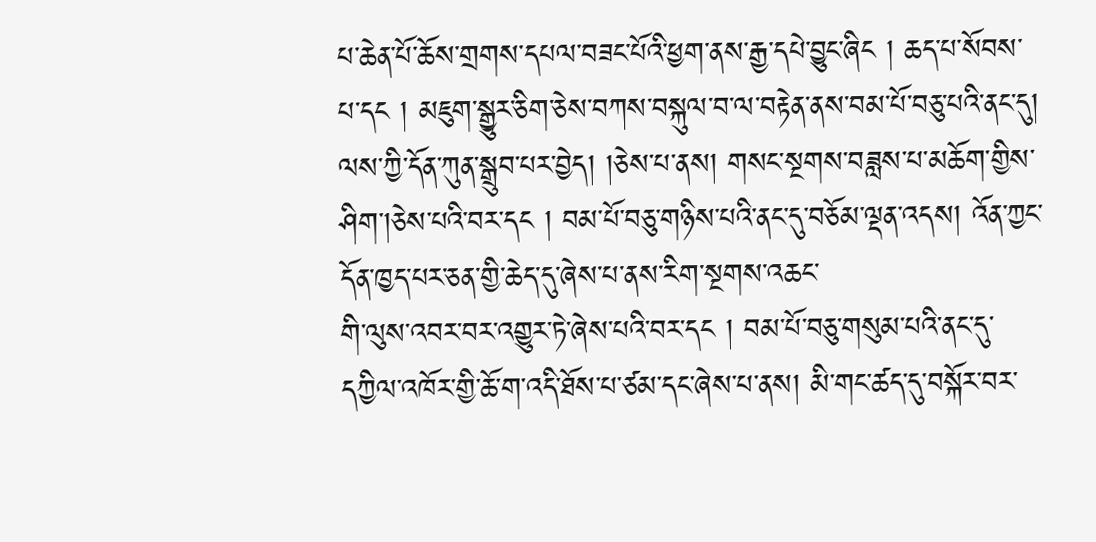པ་ཆེན་པོ་ཆོས་གྲགས་དཔལ་བཟང་པོའི་ཕྱག་ནས་རྒྱ་དཔེ་བྱུང་ཞིང ། ཆད་པ་སོབས་པ་དང ། མཇུག་སྒྱུར་ཅིག་ཅེས་བཀས་བསྐུལ་བ་ལ་བརྟེན་ནས་བམ་པོ་བཅུ་པའི་ནང་དུ། ལས་ཀྱི་དོན་ཀུན་སྒྲུབ་པར་བྱེད། །ཅེས་པ་ནས། གསང་སྔགས་བཟླས་པ་མཆོག་གྱིས་ཤིག་།ཅེས་པའི་བར་དང ། བམ་པོ་བཅུ་གཉིས་པའི་ནང་དུ་བཅོམ་ལྡན་འདས། འོན་ཀྱང་དོན་ཁྱད་པར་ཅན་གྱི་ཆེད་དུ་ཞེས་པ་ནས་རིག་སྔགས་འཆང་
གི་ལུས་འབར་བར་འགྱུར་ཏེ་ཞེས་པའི་བར་དང ། བམ་པོ་བཅུ་གསུམ་པའི་ནང་དུ་དཀྱིལ་འཁོར་གྱི་ཆོ་ག་འདི་ཐོས་པ་ཙམ་དང་ཞེས་པ་ནས། མི་གང་ཚད་དུ་བསྐོར་བར་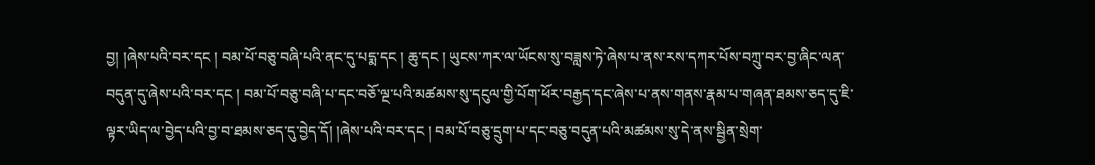བྱ། །ཞེས་པའི་བར་དང ། བམ་པོ་བཅུ་བཞི་པའི་ནང་དུ་པདྨ་དང ། ཆུ་དང ། ཡུངས་ཀར་ལ་ཡོངས་སུ་བཟླས་ཏེ་ཞེས་པ་ནས་རས་དཀར་པོས་བཀྲུ་བར་བྱ་ཞིང་ལན་བདུན་དུ་ཞེས་པའི་བར་དང ། བམ་པོ་བཅུ་བཞི་པ་དང་བཅོ་ལྔ་པའི་མཚམས་སུ་དངུལ་གྱི་པོག་ཕོར་བརྒྱད་དང་ཞེས་པ་ནས་གནས་རྣམ་པ་གཞན་ཐམས་ཅད་དུ་ཇི་ལྟར་ཡིད་ལ་བྱེད་པའི་བྱ་བ་ཐམས་ཅད་དུ་བྱེད་དོ། །ཞེས་པའི་བར་དང ། བམ་པོ་བཅུ་དྲུག་པ་དང་བཅུ་བདུན་པའི་མཚམས་སུ་དེ་ནས་སྦྱིན་སྲེག་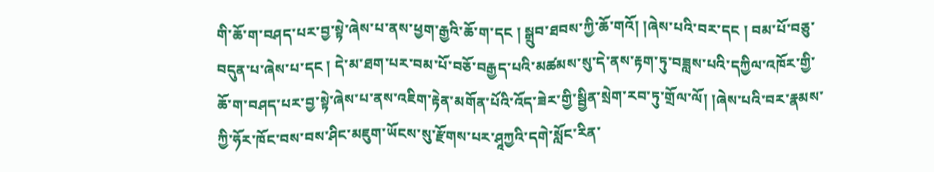གི་ཆོ་ག་བཤད་པར་བྱ་སྟེ་ཞེས་པ་ནས་ཕྱག་རྒྱའི་ཆོ་ག་དང ། སྒྲུབ་ཐབས་ཀྱི་ཆོ་གའོ། །ཞེས་པའི་བར་དང ། བམ་པོ་བཅུ་བདུན་པ་ཞེས་པ་དང ། དེ་མ་ཐག་པར་བམ་པོ་བཅོ་བརྒྱད་པའི་མཚམས་སུ་དེ་ནས་རྟག་ཏུ་བཟླས་པའི་དཀྱིལ་འཁོར་གྱི་ཆོ་ག་བཤད་པར་བྱ་སྟེ་ཞེས་པ་ནས་འཇིག་རྟེན་མགོན་པོའི་འོད་ཟེར་གྱི་སྦྱིན་སྲེག་རབ་ཏུ་གྲོལ་ལོ། །ཞེས་པའི་བར་རྣམས་ཀྱི་ཧོར་ཁོང་བས་བས་ཤིང་མཇུག་ཡོངས་སུ་རྫོགས་པར་ཤཱཀྱའི་དགེ་སློང་རིན་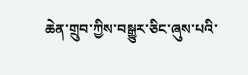ཆེན་གྲུབ་ཀྱིས་བསྒྱུར་ཅིང་ཞུས་པའི་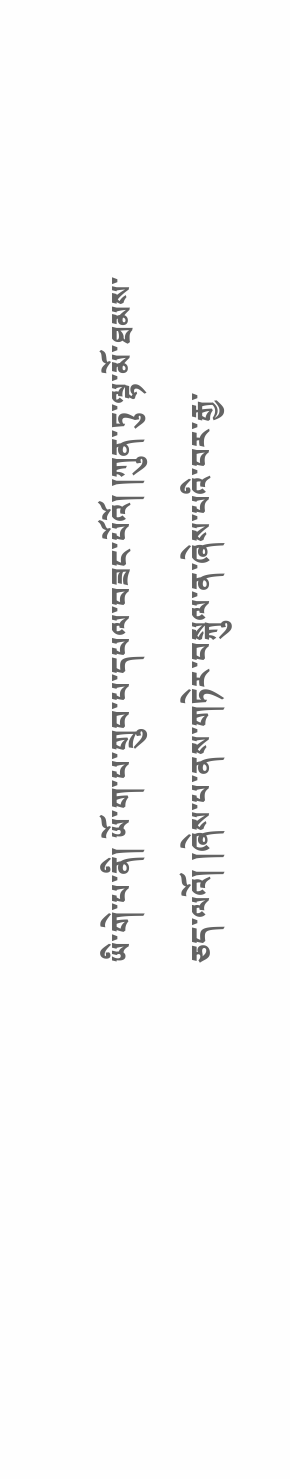ཡི་གེ་པ་ནི། ཡོ་ག་པ་གྲུབ་པ་དཔལ་བཟང་པོའོ། །ཀུན་ཏུ་ལྷ་མོ་ཐམས་ཅད་ལའོ། །ཞེས་པ་ནས་གཏེར་བསྐུལ་ན་ཞེས་པའི་བར་རྒྱ་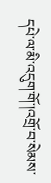དཔེ་ལ་མི་འདུག་གོ་།འགྲོ་བ་སེམས་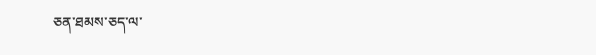ཅན་ཐམས་ཅད་ལ་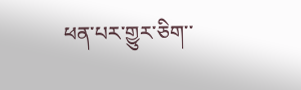ཕན་པར་གྱུར་ཅིག་་